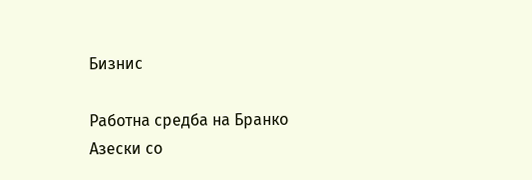Бизнис

Работна средба на Бранко Азески со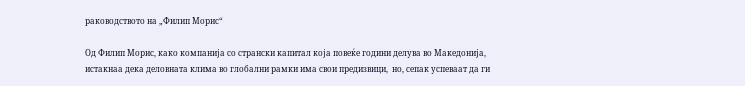раководството на „Филип Морис“

Од Филип Морис, како компанија со странски капитал која повеќе години делува во Македонија, истакнаа дека деловната клима во глобални рамки има свои предизвици,  но, сепак успеваат да ги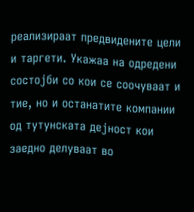реализираат предвидените цели и таргети. Укажаа на одрeдени состојби со кои се соочуваат и тие, но и останатите компании од тутунската дејност кои заедно делуваат во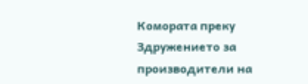Комората преку Здружението за производители на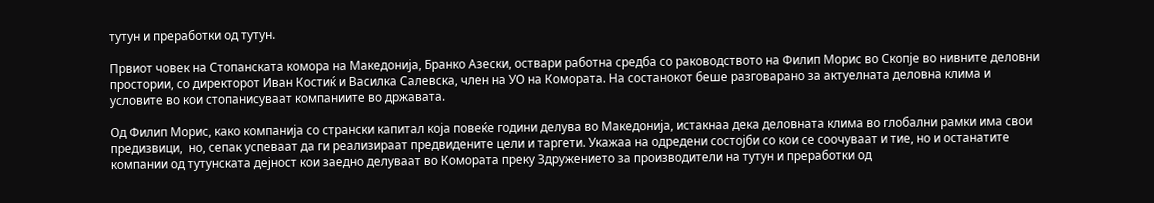тутун и преработки од тутун.

Првиот човек на Стопанската комора на Македонија, Бранко Азески, оствари работна средба со раководството на Филип Морис во Скопје во нивните деловни простории, со директорот Иван Костиќ и Василка Салевска, член на УО на Комората. На состанокот беше разговарано за актуелната деловна клима и условите во кои стопанисуваат компаниите во државата.

Од Филип Морис, како компанија со странски капитал која повеќе години делува во Македонија, истакнаа дека деловната клима во глобални рамки има свои предизвици,  но, сепак успеваат да ги реализираат предвидените цели и таргети. Укажаа на одрeдени состојби со кои се соочуваат и тие, но и останатите компании од тутунската дејност кои заедно делуваат во Комората преку Здружението за производители на тутун и преработки од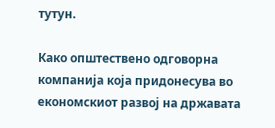тутун.

Како општествено одговорна компанија која придонесува во економскиот развој на државата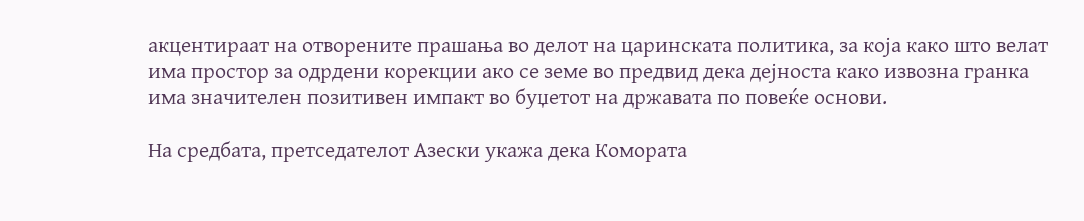акцентираат на отворените прашања во делот на царинската политика, за која како што велат има простор за одрдени корeкции ако се земе во предвид дека дејноста како извозна гранка има значителен позитивен импакт во буџетот на државата по повеќе основи.

На средбата, претседателот Азески укажа дека Комората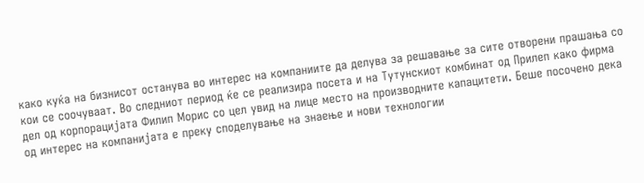како куќа на бизнисот останува во интерес на компаниите да делува за решавање за сите отворени прашања со кои се соочуваат. Во следниот период ќе се реализира посета и на Тутунскиот комбинат од Прилеп како фирма дел од корпорацијата Филип Морис со цел увид на лице место на производните капацитети. Беше посочено дека од интерес на компанијата е преку споделување на знаење и нови технологии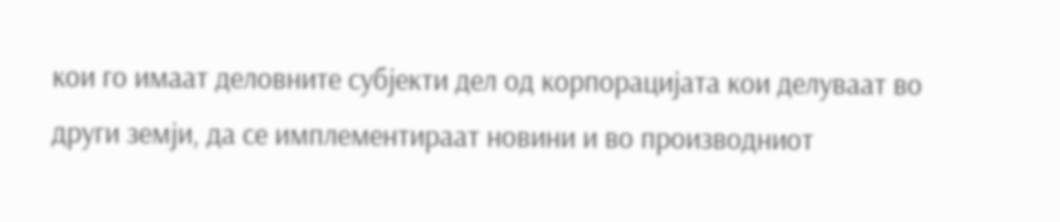кои го имаат деловните субјекти дел од корпорацијата кои делуваат во други земји, да се имплементираат новини и во производниот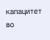капацитет во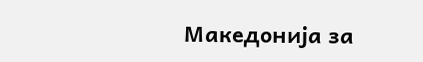Македонија за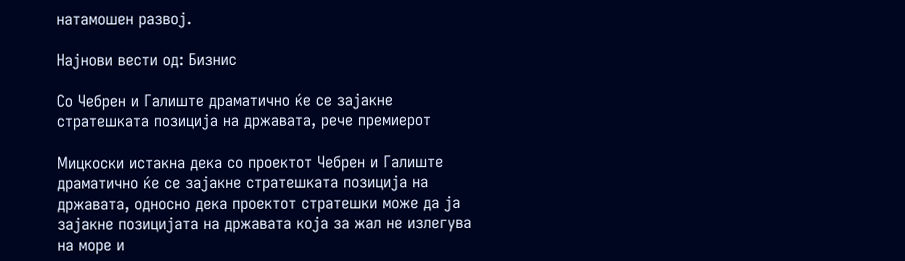натамошен развој.

Најнови вести од: Бизнис

Со Чебрен и Галиште драматично ќе се зајакне стратешката позиција на државата, рече премиерот

Мицкоски истакна дека со проектот Чебрен и Галиште драматично ќе се зајакне стратешката позиција на државата, односно дека проектот стратешки може да ја зајакне позицијата на државата која за жал не излегува на море и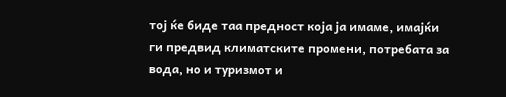тој ќе биде таа предност која ја имаме, имајќи ги предвид климатските промени, потребата за вода, но и туризмот и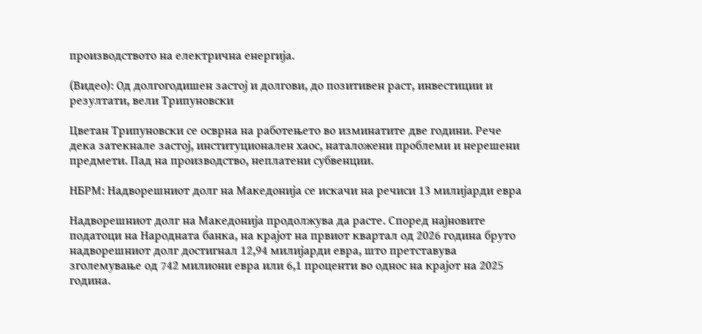производството на електрична енергија.

(Видео): Од долгогодишен застој и долгови, до позитивен раст, инвестиции и резултати, вели Трипуновски

Цветан Трипуновски се осврна на работењето во изминатите две години. Рече дека затекнале застој, институционален хаос, наталожени проблеми и нерешени предмети. Пад на производство, неплатени субвенции.

НБРМ: Надворешниот долг на Македонија се искачи на речиси 13 милијарди евра

Надворешниот долг на Македонија продолжува да расте. Според најновите податоци на Народната банка, на крајот на првиот квартал од 2026 година бруто надворешниот долг достигнал 12,94 милијарди евра, што претставува зголемување од 742 милиони евра или 6,1 проценти во однос на крајот на 2025 година.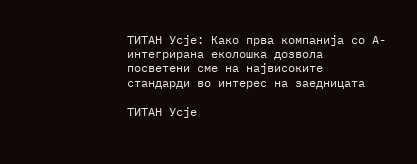ТИТАН Усје: Како прва компанија со А-интегрирана еколошка дозвола посветени сме на највисоките стандарди во интерес на заедницата

ТИТАН Усје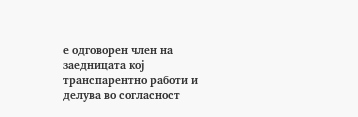е одговорен член на заедницата кој транспарентно работи и делува во согласност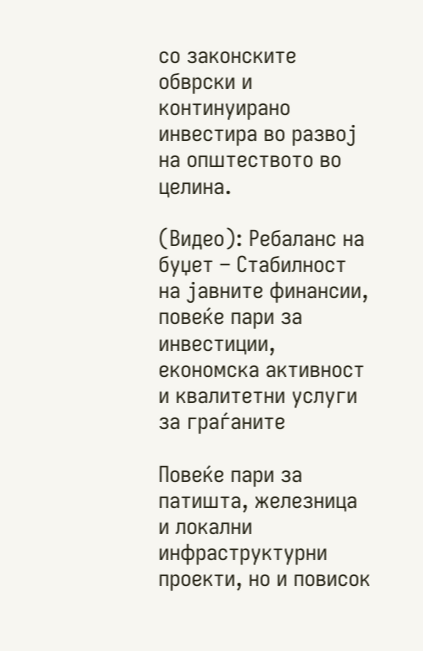со законските обврски и континуирано инвестира во развој на општеството во целина.

(Видео): Ребаланс на буџет – Стабилност на јавните финансии, повеќе пари за инвестиции, економска активност и квалитетни услуги за граѓаните

Повеќе пари за патишта, железница и локални инфраструктурни проекти, но и повисок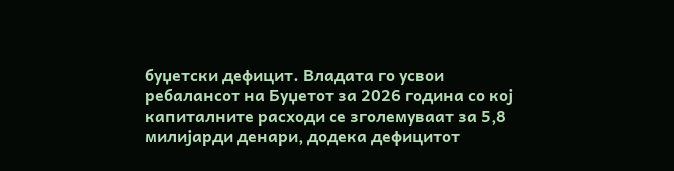буџетски дефицит. Владата го усвои ребалансот на Буџетот за 2026 година со кој капиталните расходи се зголемуваат за 5,8 милијарди денари, додека дефицитот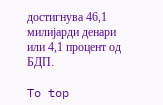достигнува 46,1 милијарди денари или 4,1 процент од БДП.

To top